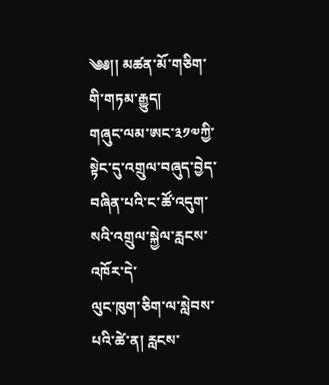༄༅།། མཚན་མོ་གཅིག་གི་གཏམ་རྒྱུད།
གཞུང་ལམ་ཨང་༣༡༧ཀྱི་སྟེང་དུ་འགྲུལ་བཞུད་བྱེད་བཞིན་པའི་ང་ཚོ་འདུག་སའི་འགྲུལ་སྐྱེལ་རླངས་འཁོར་དེ་
ལུང་ཁུག་ཅིག་ལ་སླེབས་པའི་ཚེ་ན། རླངས་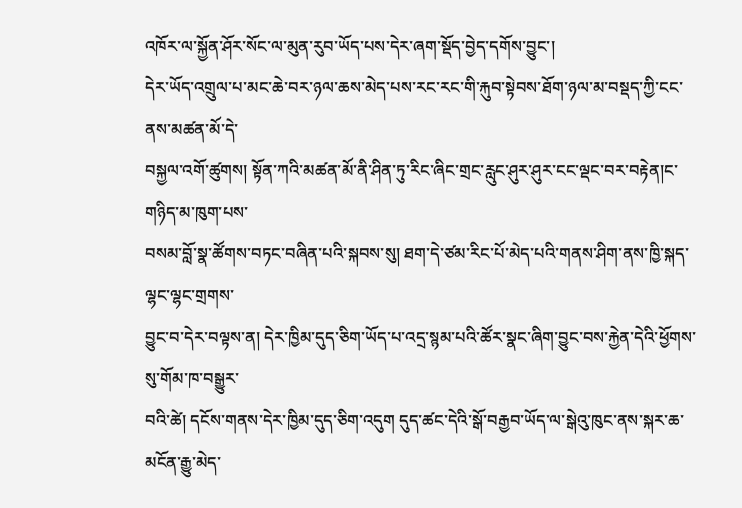འཁོར་ལ་སྐྱོན་ཤོར་སོང་ལ་མུན་རུབ་ཡོད་པས་དེར་ཞག་སྡོད་བྱེད་དགོས་བྱུང་།
དེར་ཡོད་འགྲུལ་པ་མང་ཆེ་བར་ཉལ་ཆས་མེད་པས་རང་རང་གི་རྐུབ་སྟེབས་ཐོག་ཉལ་མ་བསྡད་ཀྱི་ངང་ནས་མཚན་མོ་དེ་
བསྐྱལ་འགོ་ཚུགས། སྟོན་ཀའི་མཚན་མོ་ནི་ཤིན་ཏུ་རིང་ཞིང་གྲང་རླུང་ཤུར་ཤུར་ངང་ལྡང་བར་བརྟེན།ང་གཉིད་མ་ཁུག་པས་
བསམ་བློ་སྣ་ཚོགས་བཏང་བཞིན་པའི་སྐབས་སུ། ཐག་དེ་ཙམ་རིང་པོ་མེད་པའི་གནས་ཤིག་ནས་ཁྱི་སྐད་ལྷང་ལྷང་གྲགས་
བྱུང་བ་དེར་བལྟས་ན། དེར་ཁྱིམ་དུད་ཅིག་ཡོད་པ་འདྲ་སྙམ་པའི་ཚོར་སྣང་ཞིག་བྱུང་བས་རྐྱེན་དེའི་ཕྱོགས་སུ་གོམ་ཁ་བསྒྱུར་
བའི་ཚེ། དངོས་གནས་དེར་ཁྱིམ་དུད་ཅིག་འདུག དུད་ཚང་དེའི་སྒོ་བརྒྱབ་ཡོད་ལ་སྒེའུ་ཁུང་ནས་སྐར་ཆ་མངོན་རྒྱུ་མེད་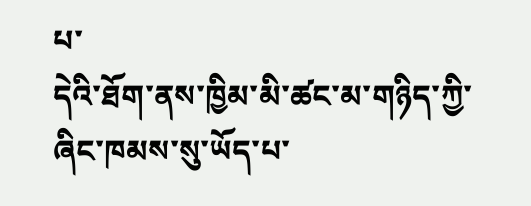པ་
དེའི་ཐོག་ནས་ཁྱིམ་མི་ཚང་མ་གཉིད་ཀྱི་ཞིང་ཁམས་སུ་ཡོད་པ་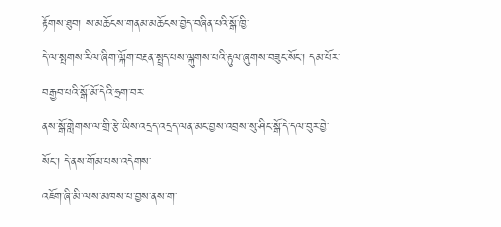རྟོགས་ཐུབ། ས་མཆོངས་གནམ་མཆོངས་བྱེད་བཞིན་པའི་སྒོ་ཁྱི་
དེ་ལ་སྤགས་རིལ་ཞིག་ལྐོག་བརྔན་སྤྲད་པས་ལྐུགས་པའི་རྟུལ་ཞུགས་བཟུང་སོང་། དམ་པོར་བརྒྱབ་པའི་སྒོ་མོ་དེའི་ཧྲག་བར་
ནས་སྒོ་གླེགས་ལ་གྲི་རྩེ་ཡིས་འདྲད་འདྲད་ལན་མང་བྱས་འབྲས་སུ་ཤིང་སྒོ་དེ་དལ་བུར་བྱེ་སོང་། དེ་ནས་གོམ་པས་འདེགས་
འཇོག་ཞི་མི་ལས་མཁས་པ་བྱས་ནས་ག་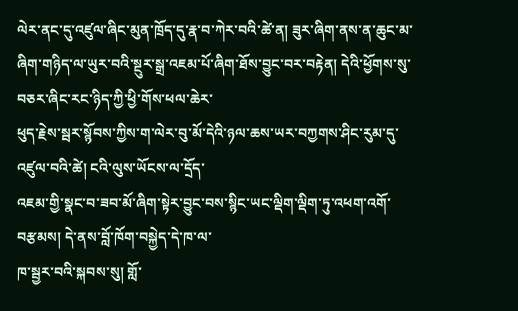ལེར་ནང་དུ་འཛུལ་ཞིང་མུན་ཁྲོད་དུ་རྣ་བ་ཀེར་བའི་ཚེ་ན། ཟུར་ཞིག་ནས་ན་ཆུང་མ་
ཞིག་གཉིད་ལ་ཡུར་བའི་སྔུར་སྒྲ་འཇམ་པོ་ཞིག་ཐོས་བྱུང་བར་བརྟེན། དེའི་ཕྱོགས་སུ་བཅར་ཞིང་རང་ཉིད་ཀྱི་ཕྱི་གོས་ཕལ་ཆེར་
ཕུད་རྗེས་སྦར་སྙོབས་ཀྱིས་ག་ལེར་བུ་མོ་དེའི་ཉལ་ཆས་ཡར་བཀྱགས་ཤིང་རུམ་དུ་འཛུལ་བའི་ཚེ། ངའི་ལུས་ཡོངས་ལ་དྲོད་
འཇམ་གྱི་སྣང་བ་ཟབ་མོ་ཞིག་སྟེར་བྱུང་བས་སྙིང་ཡང་ལྡིག་ལྡིག་ཏུ་འཕག་འགོ་བརྩམས། དེ་ནས་བློ་ཁོག་བསྐྱེད་དེ་ཁ་ལ་
ཁ་སྦྱར་བའི་སྐབས་སུ། གློ་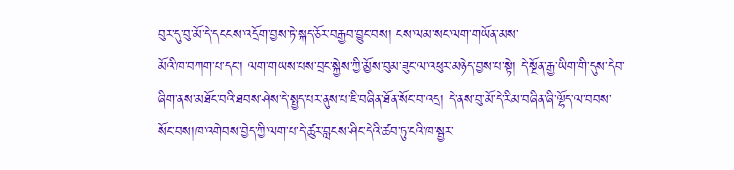བུར་དུ་བུ་མོ་དེ་དངངས་འདྲོག་བྱས་ཏེ་སྐད་ཅོར་བརྒྱབ་བྱུང་བས། ངས་ལམ་སང་ལག་གཡོན་མས་
མོའི་ཁ་བཀག་པ་དང་། ལག་གཡས་པས་བྲང་སྐྱེས་ཀྱི་མྱོས་བུམ་ཟུང་ལ་འཕུར་མཉེད་བྱས་པ་སྟེ། དེ་སྔོན་རྒྱ་ཡིག་གི་དུས་དེབ་
ཞིག་ནས་མཐོང་བའི་ཐབས་ཤེས་དེ་སྤྱད་པར་ནུས་པ་ཇི་བཞིན་ཐོན་སོང་བ་འདྲ། དེ་ནས་བུ་མོ་དེ་རིམ་བཞིན་ཞི་ལྷོད་ལ་བབས་
སོང་བས།ཁ་འགེབས་བྱེད་ཀྱི་ལག་པ་དེ་ཚུར་བླངས་ཤིང་དེའི་ཚབ་ཏུ་ངའི་ཁ་སྦྱར་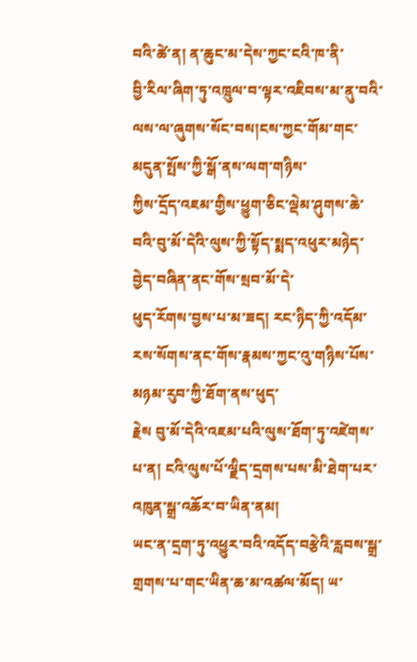བའི་ཚེ་ན། ན་ཆུང་མ་དེས་ཀྱང་ངའི་ཁ་ནི་
བྱི་རིལ་ཞིག་ཏུ་འཁྲུལ་བ་ལྟར་འཇིབས་མ་ནུ་བའི་ལས་ལ་ཞུགས་སོང་བས།ངས་ཀྱང་གོམ་གང་མདུན་སྤོས་ཀྱི་སྒོ་ནས་ལག་གཉིས་
ཀྱིས་དྲོད་འཇམ་གྱིས་ཕྱུག་ཅིང་ལྡེམ་ཤུགས་ཆེ་བའི་བུ་མོ་དེའི་ལུས་ཀྱི་སྟོད་སྨད་འཕུར་མཉེད་བྱེད་བཞིན་ནང་གོས་སྲབ་མོ་དེ་
ཕུད་རོགས་བྱས་པ་མ་ཟད། རང་ཉིད་ཀྱི་འདོམ་རས་སོགས་ནང་གོས་རྣམས་ཀྱང་འུ་གཉིས་པོས་མཉམ་རུབ་ཀྱི་ཐོག་ནས་ཕུད་
རྗེས བུ་མོ་དེའི་འཇམ་པའི་ལུས་ཐོག་ཏུ་འཛེགས་པ་ན། ངའི་ལུས་པོ་ལྗིད་དྲགས་པས་མི་ཐེག་པར་འཁུན་སྒྲ་འཆོར་བ་ཡིན་ནམ།
ཡང་ན་དྲག་ཏུ་འཕྱུར་བའི་འདོད་བརྩེའི་རླབས་སྒྲ་གྲགས་པ་གང་ཡིན་ཆ་མ་འཚལ་མོད། ཡ་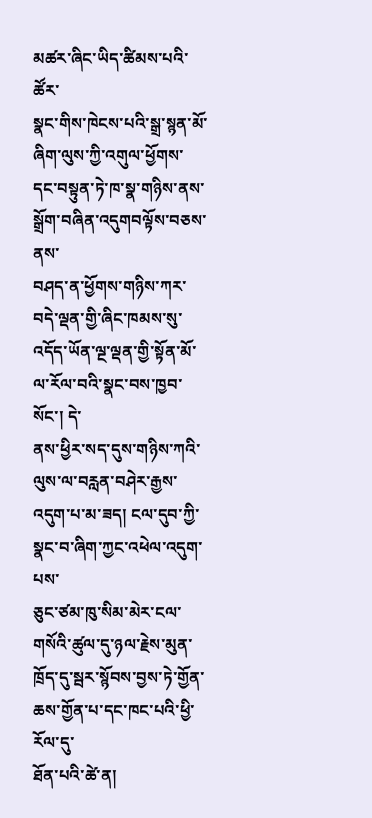མཚར་ཞིང་ཡིད་ཚིམས་པའི་ཚོར་
སྣང་གིས་ཁེངས་པའི་སྒྲ་སྙན་མོ་ཞིག་ལུས་ཀྱི་འགུལ་ཕྱོགས་དང་བསྟུན་ཏེ་ཁ་སྣ་གཉིས་ནས་སྒྲོག་བཞིན་འདུགབལྟོས་བཅས་ནས་
བཤད་ན་ཕྱོགས་གཉིས་ཀར་བདེ་ལྡན་གྱི་ཞིང་ཁམས་སུ་འདོད་ཡོན་ལྔ་ལྡན་གྱི་སྟོན་མོ་ལ་རོལ་བའི་སྣང་བས་ཁྱབ་སོང་། དེ་
ནས་ཕྱིར་སད་དུས་གཉིས་ཀའི་ལུས་ལ་བརླན་བཤེར་རྒྱས་འདུག་པ་མ་ཟད། ངལ་དུབ་ཀྱི་སྣང་བ་ཞིག་ཀྱང་འཕེལ་འདུག་པས་
ཅུང་ཙམ་ཁུ་སིམ་མེར་ངལ་གསོའི་ཚུལ་དུ་ཉལ་རྗེས་མུན་ཁྲོད་དུ་སྦར་སྙོབས་བྱས་ཏེ་གྱོན་ཆས་གྱོན་པ་དང་ཁང་པའི་ཕྱི་རོལ་དུ་
ཐོན་པའི་ཚེ་ན།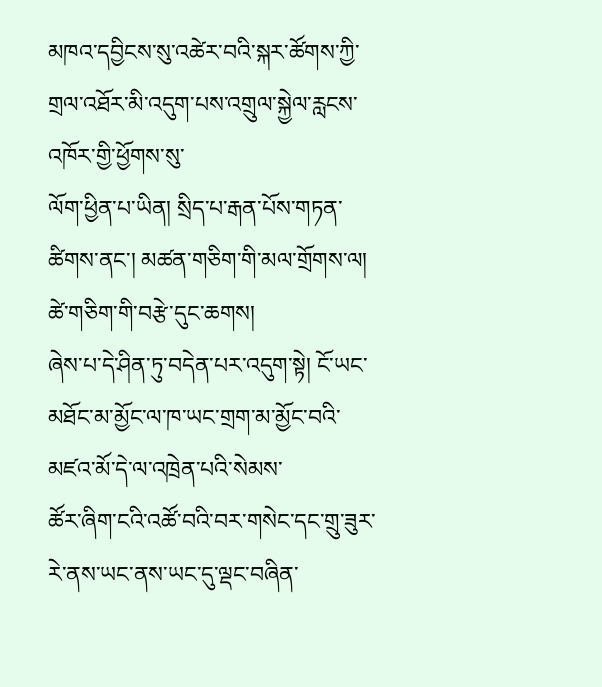མཁའ་དབྱིངས་སུ་འཚེར་བའི་སྐར་ཚོགས་ཀྱི་གྲལ་འཐོར་མི་འདུག་པས་འགྲུལ་སྐྱེལ་རླངས་འཁོར་གྱི་ཕྱོགས་སུ་
ལོག་ཕྱིན་པ་ཡིན། སྲིད་པ་རྒན་པོས་གཏན་ཚིགས་ནང་། མཚན་གཅིག་གི་མལ་གྲོགས་ལ། ཚེ་གཅིག་གི་བརྩེ་དུང་ཆགས།
ཞེས་པ་དེ་ཤིན་ཏུ་བདེན་པར་འདུག་སྟེ། ངོ་ཡང་མཐོང་མ་མྱོང་ལ་ཁ་ཡང་གྲག་མ་མྱོང་བའི་མཛའ་མོ་དེ་ལ་འཁྲེན་པའི་སེམས་
ཚོར་ཞིག་ངའི་འཚོ་བའི་བར་གསེང་དང་གྲུ་ཟུར་རེ་ནས་ཡང་ནས་ཡང་དུ་ལྡང་བཞིན་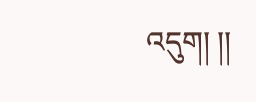འདུག། །།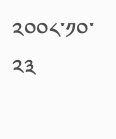༢༠༠༨་༡༠་༢༣